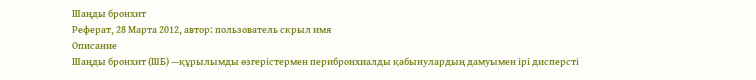Шаңды бронхит
Реферат, 28 Марта 2012, автор: пользователь скрыл имя
Описание
Шаңды бронхит (ШБ) —құрылымды өзгерістермен перибронхиалды қабынулардың дамуымен ірі дисперсті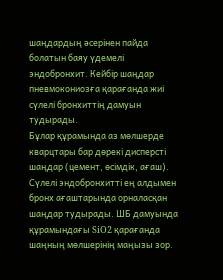шаңдардың әсерінен пайда болатын баяу үдемелі эндобронхит. Кейбір шаңдар пневмокониозға қарағанда жиі сүлелі бронхиттің дамуын тудырады.
Бұлар құрамында аз мөлшерде кварцтары бар дөрекі дисперсті шаңдар (цемент, өсімдік, ағаш). Сүлелі эндобронхитті ең алдымен бронх ағаштарында орналасқан шаңдар тудырады. ШБ дамуында құрамындағы SiO2 қарағанда шаңның мөлшерінің маңызы зор.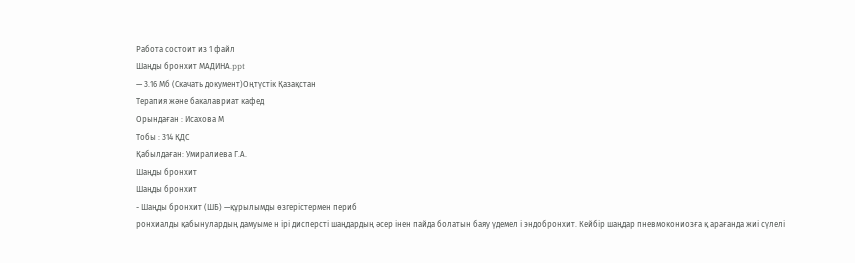Работа состоит из 1 файл
Шаңды бронхит МАДИНА.ppt
— 3.16 Мб (Скачать документ)Оңтүстік Қазақстан
Терапия және бакалавриат кафед
Орындаған : Исахова М
Тобы : 314 ҚДС
Қабылдаған: Умиралиева Г.А.
Шаңды бронхит
Шаңды бронхит
- Шаңды бронхит (ШБ) —құрылымды өзгерістермен периб
ронхиалды қабынулардың дамуыме н ірі дисперсті шаңдардың әсер інен пайда болатын баяу үдемел і эндобронхит. Кейбір шаңдар пневмокониозға қ арағанда жиі сүлелі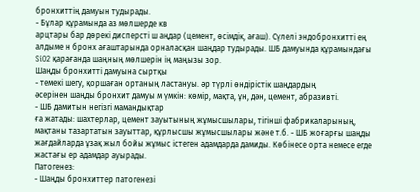бронхиттің дамуын тудырады.
- Бұлар құрамында аз мөлшерде кв
арцтары бар дөрекі дисперсті ш аңдар (цемент, өсімдік, ағаш). Сүлелі эндобронхитті ең алдыме н бронх ағаштарында орналасқан шаңдар тудырады. ШБ дамуында құрамындағы SiO2 қарағанда шаңның мөлшерін ің маңызы зор.
Шаңды бронхитті дамуына сыртқы
- темекі шегу, қоршаған ортаның ластануы. әр түрлі өндірістік шаңдардың
әсерінен шаңды бронхит дамуы м үмкін: көмір, мақта, ұн, дән, цемент, абразивті.
- ШБ дамитын негізгі мамандықтар
ға жатады: шахтерлар, цемент зауытының жұмысшылары, тігінші фабрикаларының, мақтаны тазартатын зауыттар, құрлысшы жұмысшылары және т.б. - ШБ жоғарғы шаңды жағдайларда ұзақ жыл бойы жұмыс істеген адамдарда дамиды. Көбінесе орта немесе егде жастағы ер адамдар ауырады.
Патогенез:
- Шаңды бронхиттер патогенезі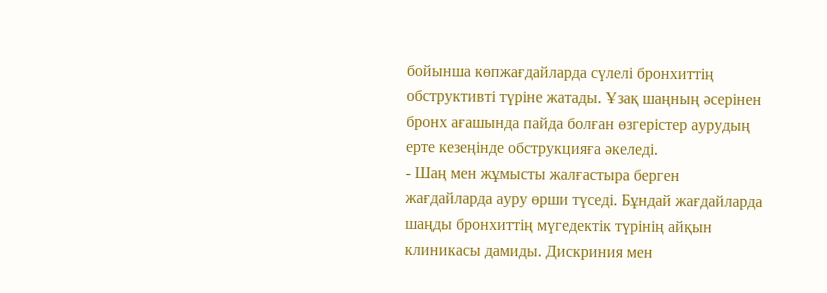бойынша көпжағдайларда сүлелі бронхиттің обструктивті түріне жатады. Ұзақ шаңның әсерінен бронх ағашында пайда болған өзгерістер аурудың ерте кезеңінде обструкцияға әкеледі.
- Шаң мен жұмысты жалғастыра берген жағдайларда ауру өрши түседі. Бұндай жағдайларда шаңды бронхиттің мүгедектік түрінің айқын клиникасы дамиды. Дискриния мен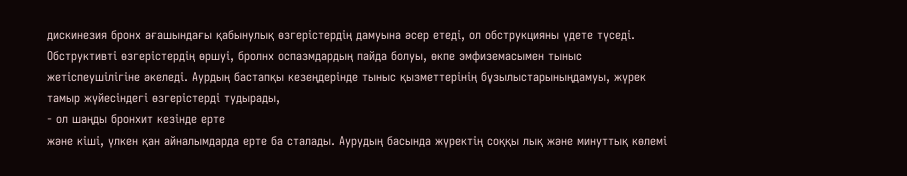дискинезия бронх ағашындағы қабынулық өзгерістердің дамуына әсер етеді, ол обструкцияны үдете түседі. Обструктивті өзгерістердің өршуі, бролнх оспазмдардың пайда болуы, өкпе эмфиземасымен тыныс жетіспеушілігіне әкеледі. Аурдың бастапқы кезеңдерінде тыныс қызметтерінің бұзылыстарыныңдамуы, жүрек тамыр жүйесіндегі өзгерістерді тудырады,
- ол шаңды бронхит кезінде ерте
және кіші, үлкен қан айналымдарда ерте ба сталады. Аурудың басында жүректің соққы лық және минуттық көлемі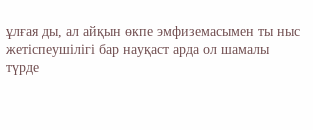ұлғая ды, ал айқын өкпе эмфиземасымен ты ныс жетіспеушілігі бар науқаст арда ол шамалы түрде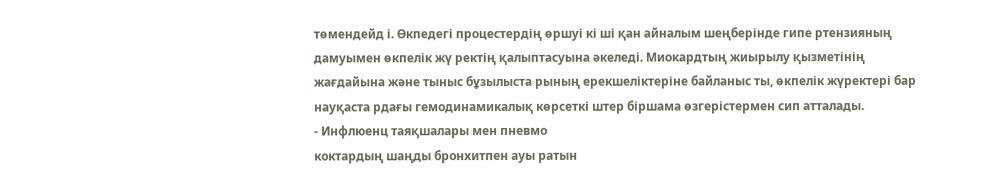төмендейд і. Өкпедегі процестердің өршуі кі ші қан айналым шеңберінде гипе ртензияның дамуымен өкпелік жү ректің қалыптасуына әкеледі. Миокардтың жиырылу қызметінің жағдайына және тыныс бұзылыста рының ерекшеліктеріне байланыс ты, өкпелік жүректері бар науқаста рдағы гемодинамикалық көрсеткі штер біршама өзгерістермен сип атталады.
- Инфлюенц таяқшалары мен пневмо
коктардың шаңды бронхитпен ауы ратын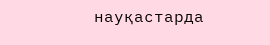науқастарда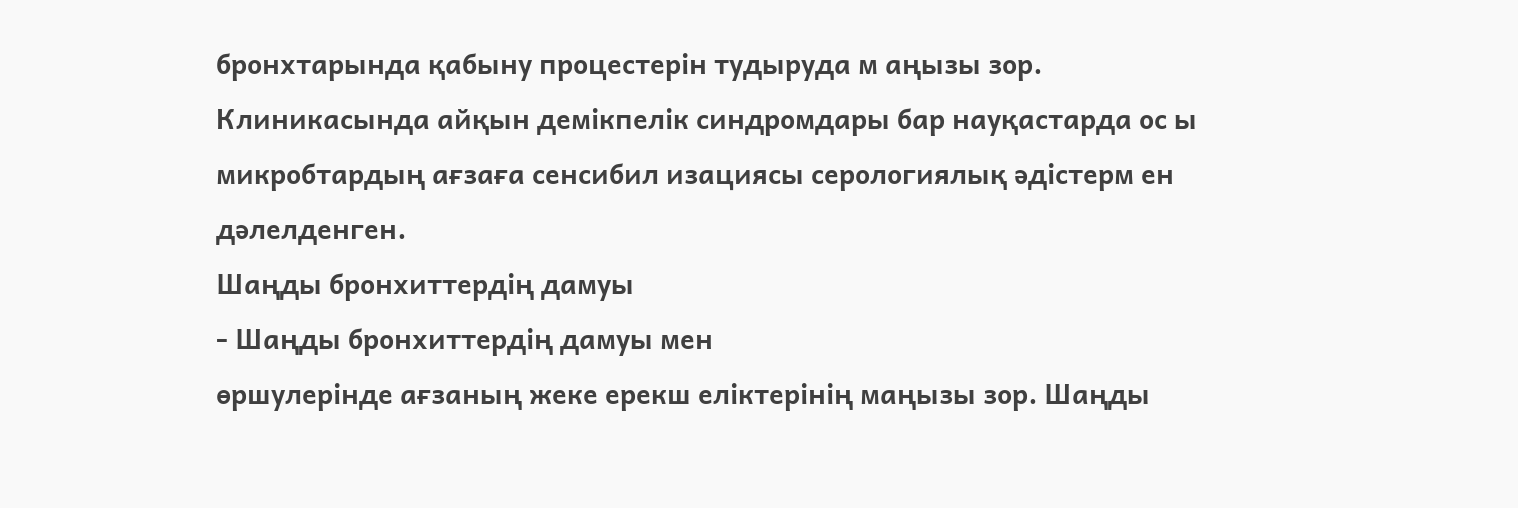бронхтарында қабыну процестерін тудыруда м аңызы зор. Клиникасында айқын демікпелік синдромдары бар науқастарда ос ы микробтардың ағзаға сенсибил изациясы серологиялық әдістерм ен дәлелденген.
Шаңды бронхиттердің дамуы
- Шаңды бронхиттердің дамуы мен
өршулерінде ағзаның жеке ерекш еліктерінің маңызы зор. Шаңды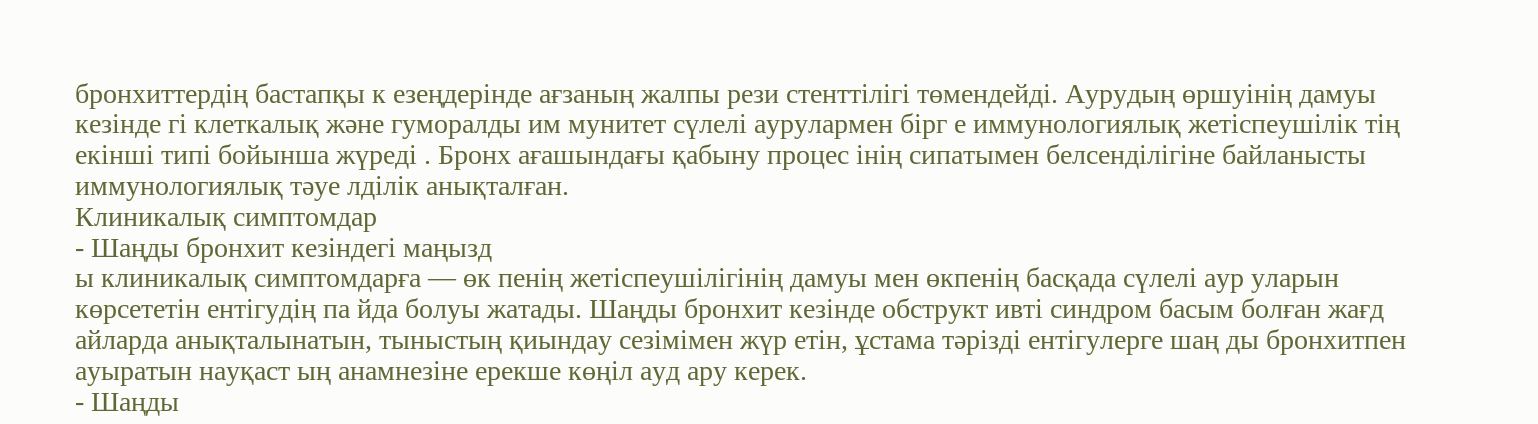бронхиттердің бастапқы к езеңдерінде ағзаның жалпы рези стенттілігі төмендейді. Аурудың өршуінің дамуы кезінде гі клеткалық және гуморалды им мунитет сүлелі аурулармен бірг е иммунологиялық жетіспеушілік тің екінші типі бойынша жүреді . Бронх ағашындағы қабыну процес інің сипатымен белсенділігіне байланысты иммунологиялық тәуе лділік анықталған.
Клиникалық симптомдар
- Шаңды бронхит кезіндегі маңызд
ы клиникалық симптомдарға — өк пенің жетіспеушілігінің дамуы мен өкпенің басқада сүлелі аур уларын көрсететін ентігудің па йда болуы жатады. Шаңды бронхит кезінде обструкт ивті синдром басым болған жағд айларда анықталынатын, тыныстың қиындау сезімімен жүр етін, ұстама тәрізді ентігулерге шаң ды бронхитпен ауыратын науқаст ың анамнезіне ерекше көңіл ауд ару керек.
- Шаңды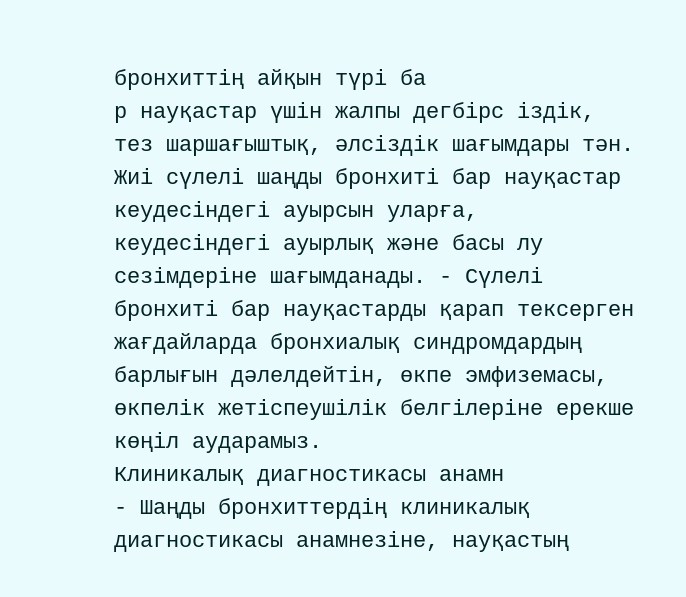бронхиттің айқын түрі ба
р науқастар үшін жалпы дегбірс іздік, тез шаршағыштық, әлсіздік шағымдары тән. Жиі сүлелі шаңды бронхиті бар науқастар кеудесіндегі ауырсын уларға, кеудесіндегі ауырлық және басы лу сезімдеріне шағымданады. - Сүлелі бронхиті бар науқастарды қарап тексерген жағдайларда бронхиалық синдромдардың барлығын дәлелдейтін, өкпе эмфиземасы, өкпелік жетіспеушілік белгілеріне ерекше көңіл аударамыз.
Клиникалық диагностикасы анамн
- Шаңды бронхиттердің клиникалық
диагностикасы анамнезіне, науқастың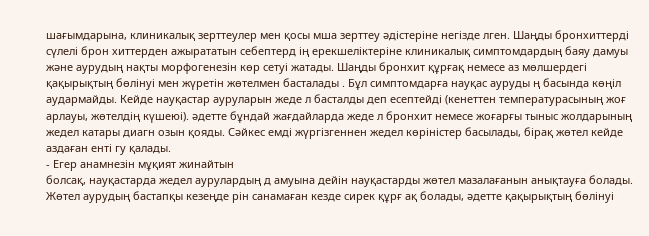шағымдарына, клиникалық зерттеулер мен қосы мша зерттеу әдістеріне негізде лген. Шаңды бронхиттерді сүлелі брон хиттерден ажырататын себептерд ің ерекшеліктеріне клиникалық симптомдардың баяу дамуы және аурудың нақты морфогенезін көр сетуі жатады. Шаңды бронхит құрғақ немесе аз мөлшердегі қақырықтың бөлінуі мен жүретін жөтелмен басталады . Бұл симптомдарға науқас ауруды ң басында көңіл аудармайды. Кейде науқастар ауруларын жеде л басталды деп есептейді (кенеттен температурасының жоғ арлауы, жөтелдің күшеюі). әдетте бұндай жағдайларда жеде л бронхит немесе жоғарғы тыныс жолдарының жедел катары диагн озын қояды. Сәйкес емді жүргізгеннен жедел көріністер басылады, бірақ жөтел кейде аздаған енті гу қалады.
- Егер анамнезін мұқият жинайтын
болсақ, науқастарда жедел аурулардың д амуына дейін науқастарды жөтел мазалағанын анықтауға болады. Жөтел аурудың бастапқы кезеңде рін санамаған кезде сирек құрғ ақ болады, әдетте қақырықтың бөлінуі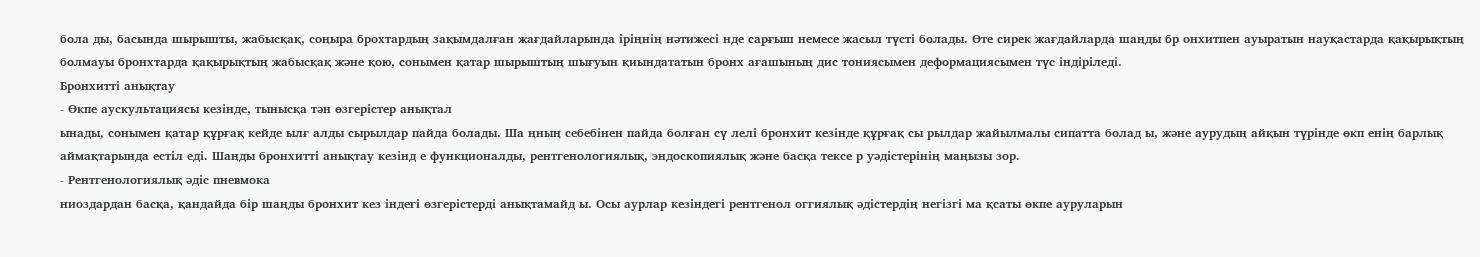бола ды, басында шырышты, жабысқақ, соңыра брохтардың зақымдалған жағдайларында іріңнің нәтижесі нде сарғыш немесе жасыл түсті болады. Өте сирек жағдайларда шаңды бр онхитпен ауыратын науқастарда қақырықтың болмауы бронхтарда қақырықтың жабысқақ және қою, сонымен қатар шырыштың шығуын қиындататын бронх ағашының дис тониясымен деформациясымен түс індіріледі.
Бронхитті анықтау
- Өкпе аускультациясы кезінде, тынысқа тән өзгерістер анықтал
ынады, сонымен қатар құрғақ кейде ылғ алды сырылдар пайда болады. Ша ңның себебінен пайда болған сү лелі бронхит кезінде құрғақ сы рылдар жайылмалы сипатта болад ы, және аурудың айқын түрінде өкп енің барлық аймақтарында естіл еді. Шаңды бронхитті анықтау кезінд е функционалды, рентгенологиялық, эндоскопиялық және басқа тексе р уәдістерінің маңызы зор.
- Рентгенологиялық әдіс пневмока
ниоздардан басқа, қандайда бір шаңды бронхит кез індегі өзгерістерді анықтамайд ы. Осы аурлар кезіндегі рентгенол оггиялық әдістердің негізгі ма қсаты өкпе ауруларын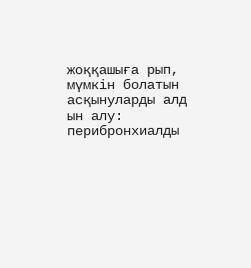жоққашыға рып, мүмкін болатын асқынуларды алд ын алу: перибронхиалды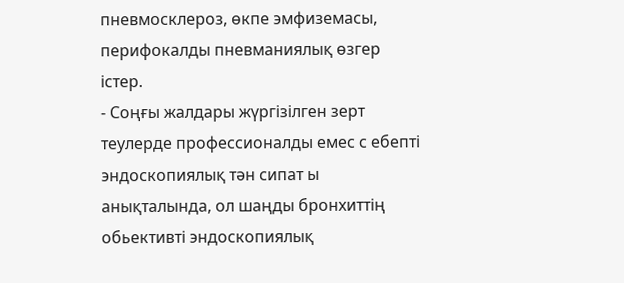пневмосклероз, өкпе эмфиземасы, перифокалды пневманиялық өзгер істер.
- Соңғы жалдары жүргізілген зерт
теулерде профессионалды емес с ебепті эндоскопиялық тән сипат ы анықталында, ол шаңды бронхиттің обьективті эндоскопиялық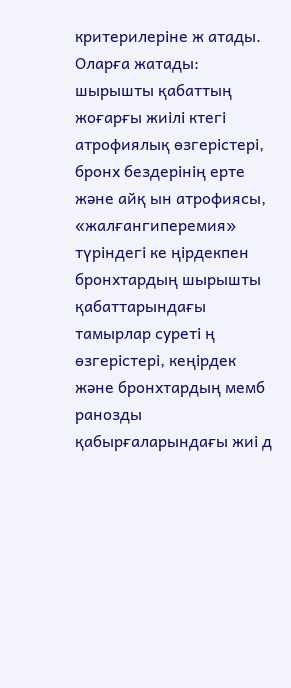критерилеріне ж атады. Оларға жатады: шырышты қабаттың жоғарғы жиілі ктегі атрофиялық өзгерістері, бронх бездерінің ерте және айқ ын атрофиясы, «жалғангиперемия» түріндегі ке ңірдекпен бронхтардың шырышты қабаттарындағы тамырлар суреті ң өзгерістері, кеңірдек және бронхтардың мемб ранозды қабырғаларындағы жиі д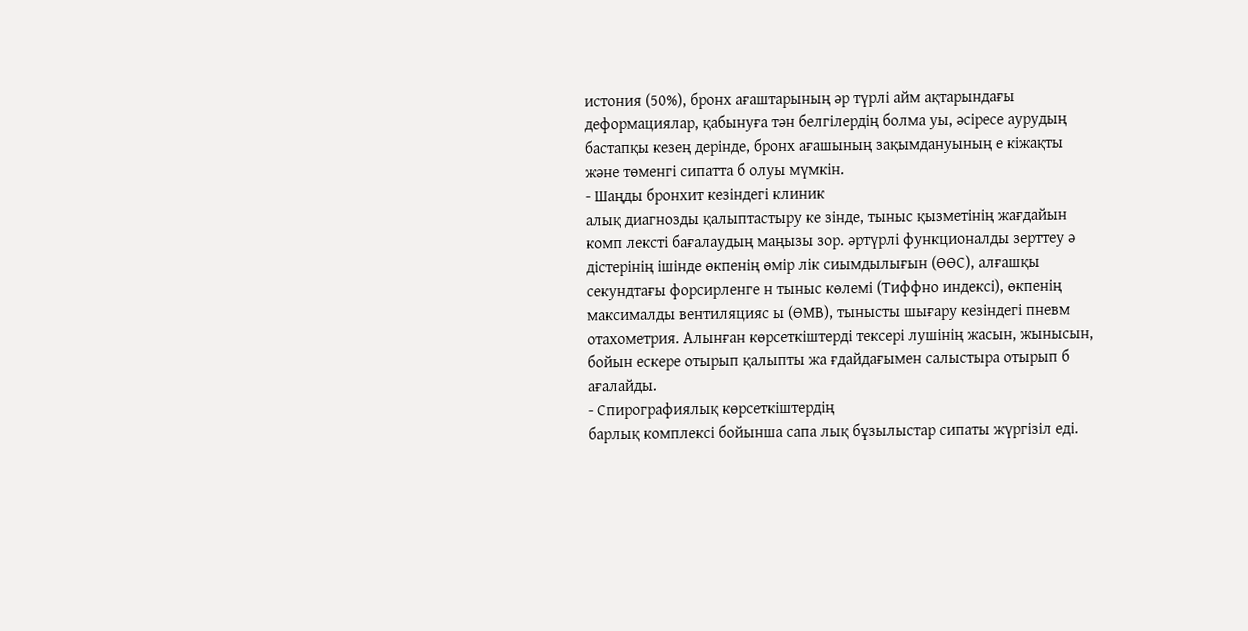истония (50%), бронх ағаштарының әр түрлі айм ақтарындағы деформациялар, қабынуға тән белгілердің болма уы, әсіресе аурудың бастапқы кезең дерінде, бронх ағашының зақымдануының е кіжақты және төменгі сипатта б олуы мүмкін.
- Шаңды бронхит кезіндегі клиник
алық диагнозды қалыптастыру ке зінде, тыныс қызметінің жағдайын комп лексті бағалаудың маңызы зор. әртүрлі функционалды зерттеу ә дістерінің ішінде өкпенің өмір лік сиымдылығын (ӨӨС), алғашқы секундтағы форсирленге н тыныс көлемі (Тиффно индексі), өкпенің максималды вентиляцияс ы (ӨМВ), тынысты шығару кезіндегі пневм отахометрия. Алынған көрсеткіштерді тексері лушінің жасын, жынысын, бойын ескере отырып қалыпты жа ғдайдағымен салыстыра отырып б ағалайды.
- Спирографиялық көрсеткіштердің
барлық комплексі бойынша сапа лық бұзылыстар сипаты жүргізіл еді.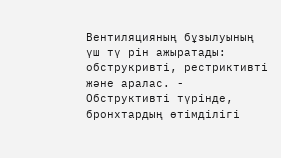Вентиляцияның бұзылуының үш тү рін ажыратады: обструкривті, рестриктивті және аралас. - Обструктивті түрінде, бронхтардың өтімділігі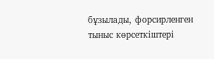бұзылады, форсирленген тыныс көрсеткіштері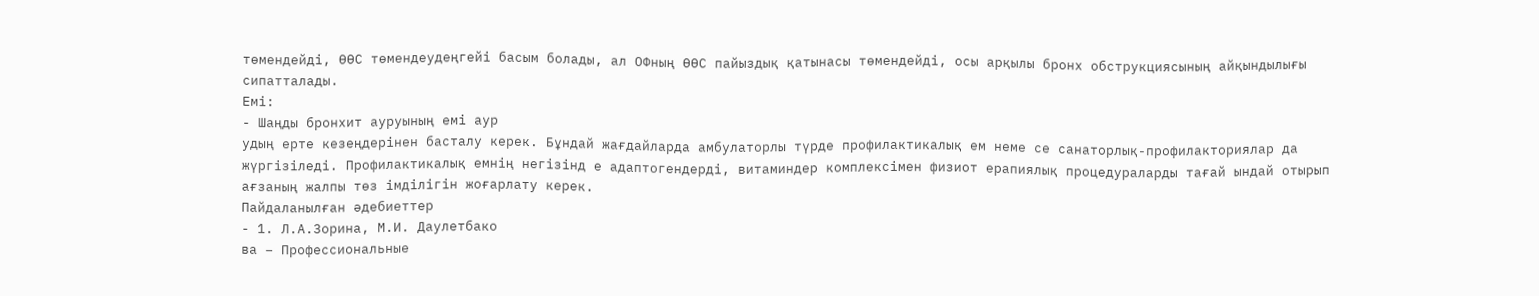төмендейді, ӨӨС төмендеудеңгейі басым болады, ал ОФның ӨӨС пайыздық қатынасы төмендейді, осы арқылы бронх обструкциясының айқындылығы сипатталады.
Емі:
- Шаңды бронхит ауруының емі аур
удың ерте кезеңдерінен басталу керек. Бұндай жағдайларда амбулаторлы түрде профилактикалық ем неме се санаторлық-профилакториялар да жүргізіледі. Профилактикалық емнің негізінд е адаптогендерді, витаминдер комплексімен физиот ерапиялық процедураларды тағай ындай отырып ағзаның жалпы төз імділігін жоғарлату керек.
Пайдаланылған әдебиеттер
- 1. Л.А.Зорина, М.И. Даулетбако
ва – Профессиональные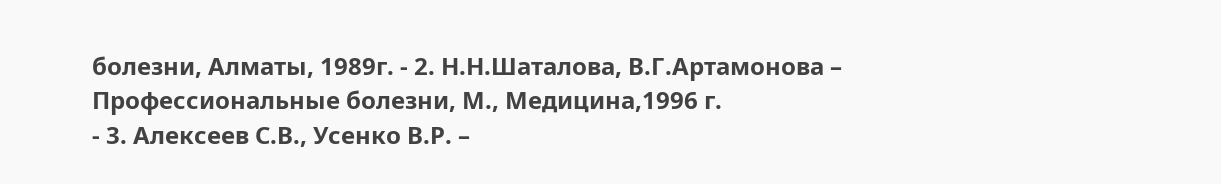болезни, Алматы, 1989г. - 2. Н.Н.Шаталова, В.Г.Артамонова – Профессиональные болезни, М., Медицина,1996 г.
- 3. Алексеев С.В., Усенко В.Р. –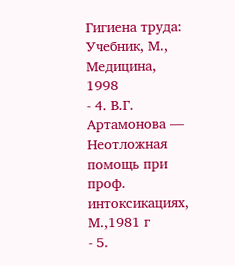Гигиена труда: Учебник, М., Медицина, 1998
- 4. В.Г. Артамонова — Неотложная помощь при проф. интоксикациях, М.,1981 г
- 5.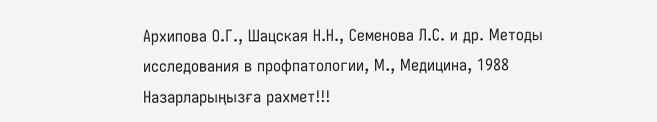Архипова О.Г., Шацская Н.Н., Семенова Л.С. и др. Методы исследования в профпатологии, М., Медицина, 1988
Назарларыңызға рахмет!!!